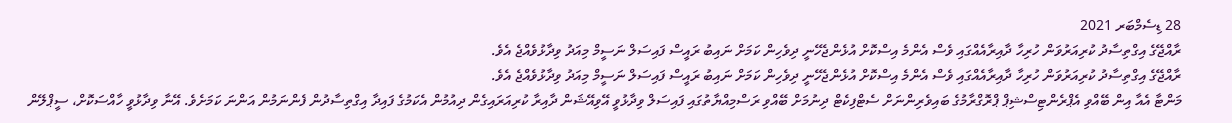28 ޑިސެމްބަރ 2021
ރާއްޖޭގެ އިގްތިސާދު ކުރިއަރުވަން ހުރިހާ ދާއިރާއެއްގައި ވެސް އެންމެ އިސްކޮށް އުޅެންޖެހޭނީ ދިވެހިން ކަމަށް ނައިބު ރައީސް ފައިސަލް ނަސީމް މިއަދު ވިދާޅުވެއްޖެ އެވެ.
ރާއްޖޭގެ އިގްތިސާދު ކުރިއަރުވަން ހުރިހާ ދާއިރާއެއްގައި ވެސް އެންމެ އިސްކޮށް އުޅެންޖެހޭނީ ދިވެހިން ކަމަށް ނައިބު ރައީސް ފައިސަލް ނަސީމް މިއަދު ވިދާޅުވެއްޖެ އެވެ.
މަންޓާ އެއާ އިން ބޭއްވި އެޕްރެންޓިސްޝިޕް ޕްރޮގްރާމުގެ ބައިވެރިންނަށް ސެޓްފިކެޓް ދިނުމަށް ބޭއްވި ރަސްމިއްޔާތުގައި ފައިސަލް ވިދާޅުވީ އޭވިއޭޝަން ދާއިރާ ކުރިއަރައިގެން ދިއުމުން އެކަމުގެ ފައިދާ އިގްތިސާދުން ފެންނަމުން އަންނަ ކަމަށެވެ. އޭނާ ވިދާޅުވީ ހާއްސަކޮށް، ސީޕްލޭން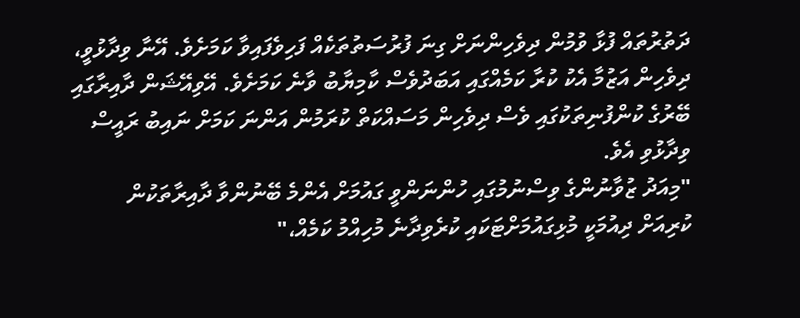ދަތުރުތައް ފުޅާ ވުމުން ދިވެހިންނަށް ގިނަ ފުރުސަތުތަކެއް ފަހިވެފައިވާ ކަމަށެވެ. އޭނާ ވިދާޅުވީ، ދިވެހިން އަޒުމާ އެކު ކުރާ ކަމެއްގައި އަބަދުވެސް ކާމިޔާބު ވާނެ ކަމަށެވެ. އޭވިއޭޝަން ދާއިރާގައި ބޭރުގެ ކުންފުނިތަކުގައި ވެސް ދިވެހިން މަސައްކަތް ކުރަމުން އަންނަ ކަމަށް ނައިބު ރައީސް ވިދާޅުވި އެވެ.
"މިއަދު ޒުވާނުންގެ ވިސްނުމުގައި ހުންނަންވީ ގައުމަށް އެންމެ ބޭނުންވާ ދާއިރާތަކުން ކުރިއަށް ދިއުމަކީ މުޅިގައުމަށްޓަކައި ކުރެވިދާނެ މުހިއްމު ކަމެއް،"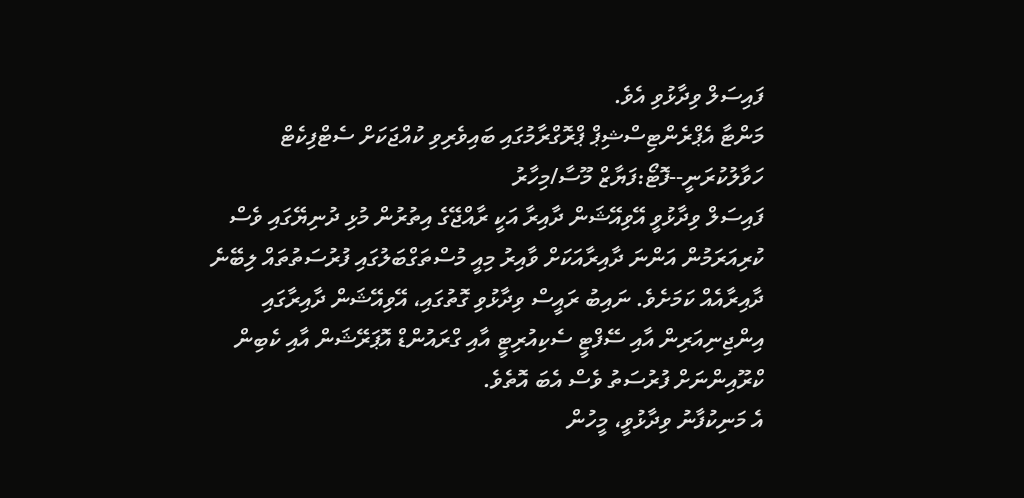ފައިސަލް ވިދާޅުވި އެވެ.
މަންޓާ އެޕްރެންޓިސްޝިޕް ޕްރޮގްރާމުގައި ބައިވެރިވި ކުއްޖަކަށް ސެޓްފިކެޓް ހަވާލުކުރަނީ--ފޮޓޯ:ފަޔާޒް މޫސާ/މިހާރު
ފައިސަލް ވިދާޅުވީ އޭވިއޭޝަން ދާއިރާ އަކީ ރާއްޖޭގެ އިތުރުން މުޅި ދުނިޔޭގައި ވެސް ކުރިއަރަމުން އަންނަ ދާއިރާއަކަށް ވާއިރު މިއީ މުސްތަގްބަލުގައި ފުރުސަތުތައް ލިބޭނެ ދާއިރާއެއް ކަމަށެވެ. ނައިބު ރައީސް ވިދާޅުވި ގޮތުގައި، އޭވިއޭޝަން ދާއިރާގައި އިންޖިނިއަރިން އާއި ސޭފްޓީ ސެކިއުރިޓީ އާއި ގްރައުންޑް އޮޕަރޭޝަން އާއި ކެބިން ކްރޫއިންނަށް ފުރުސަތު ވެސް އެބަ އޮތެވެ.
އެ މަނިކުފާނު ވިދާޅުވީ، މީހުން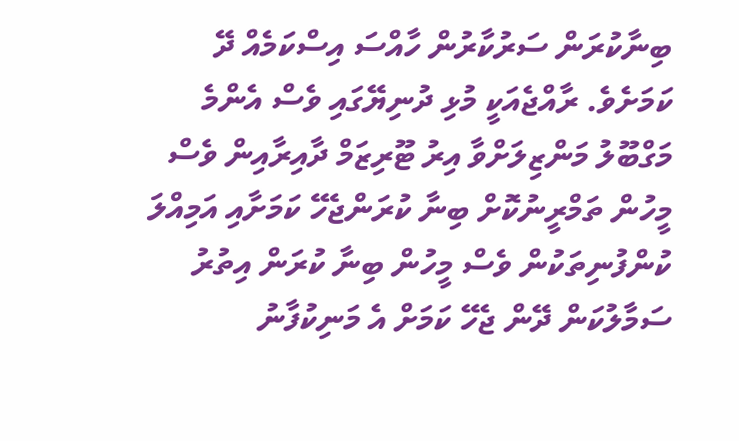ބިނާކުރަން ސަރުކާރުން ހާއްސަ އިސްކަމެއް ދޭ ކަމަށެވެ. ރާއްޖެއަކީ މުޅި ދުނިޔޭގައި ވެސް އެންމެ މަގްބޫލު މަންޒިލަށްވާ އިރު ޓޫރިޒަމް ދާއިރާއިން ވެސް މީހުން ތަމްރީނުކޮށް ބިނާ ކުރަންޖެހޭ ކަމަށާއި އަމިއްލަ ކުންފުނިތަކުން ވެސް މީހުން ބިނާ ކުރަން އިތުރު ސަމާލުކަން ދޭން ޖެހޭ ކަމަށް އެ މަނިކުފާނު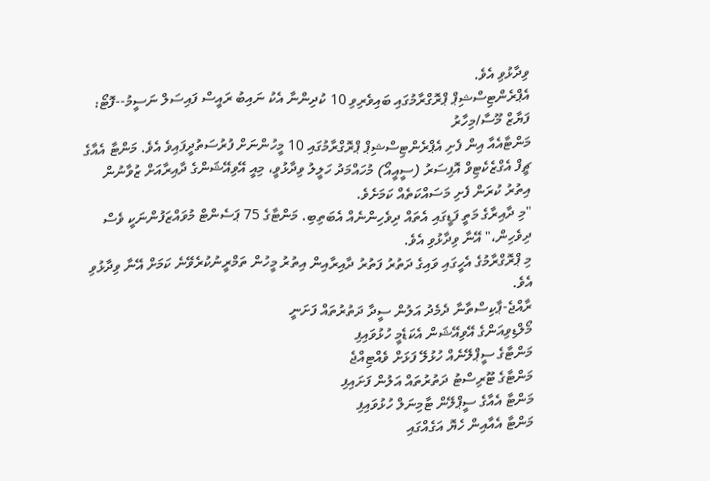ވިދާޅުވި އެވެ.
އެޕްރެންޓިސްޝިޕް ޕްރޮގްރާމުގައި ބައިވެރިވި 10 ކުދިންނާ އެކު ނައިބު ރައީސް ފައިސަލް ނަސީމު--ފޮޓޯ: ފަޔާޒް މޫސާ/މިހާރު
މަންޓާއެއާ އިން ފެށި އެޕްރެންޓިސްޝިޕް ޕްރޮގްރާމުގައި 10 މީހުންނަށް ފުރުސަތުދީފައިވެ އެވެ. މަންޓާ އެއާގެ ޗީފް އެގްޒެކެޓިވް އޮފިސަރު (ސީއީއޯ) މުހައްމަދު ހަލީލު ވިދާޅުވީ، މިއީ އޭވިއޭޝަންގެ ދާއިރާއަށް ޒުވާނުން އިތުރު ކުރަން ފެށި މަސައްކަތެއް ކަމަށެވެ.
"މި ދާއިރާގެ މަތީ ފަޑީގައި އެތައް ދިވެހިންނެއް އެބަތިބި. މަންޓާގެ 75 ޕަސެންޓް މުވައްޒަފުންނަކީ ވެސް ދިވެހިން،" އޭނާ ވިދާޅުވި އެވެ.
މި ޕްރޮގްރާމުގެ އެހީގައި ވައިގެ ދަތުރު ފަތުރު ދާއިރާއިން އިތުރު މީހުން ތަމްރީނުކުރެވޭނެ ކަމަށް އޭނާ ވިދާޅުވި އެވެ.
ރާއްޖެ-ޕާކިސްތާނާ ދެމެދު އަލުން ސީދާ ދަތުރުތައް ފަށަނީ
މޯލްޑިވިއަންގެ އޭވިއޭޝަން އެކަޑެމީ ހުޅުވައިފި
މަންޓާގެ ސީޕްލޭނެއް ހުޅުލޭ ފަޅަށް ވެއްޓިއްޖެ
މަންޓާގެ ޓޫރިސްޓު ދަތުރުތައް އަލުން ފަށައިފި
މަންޓާ އެއާގެ ސީޕްލޭން ޓާމިނަލް ހުޅުވައިފި
މަންޓާ އެއާއިން ހެޔޮ އަގެއްގައި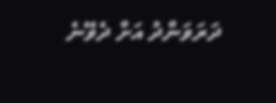ދަރަވަންދު އަށް ދެވޭނެ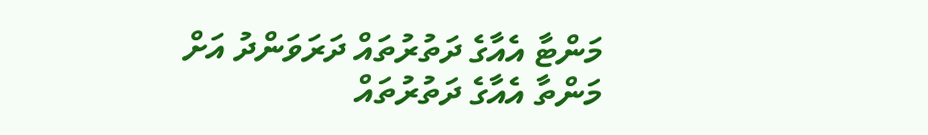މަންޓާ އެއާގެ ދަތުރުތައް ދަރަވަންދު އަށް
މަންތާ އެއާގެ ދަތުރުތައް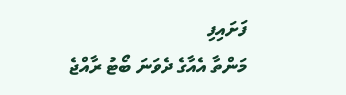ފަށައިފި
މަންތާ އެއާގެ ދެވަނަ ބޯޓު ރާއްޖެ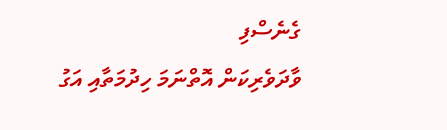ގެނެސްފި
ވާދަވެރިކަން އޮތްނަމަ ހިދުމަތާއި އަގު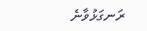ރަނގަޅުވާނެ